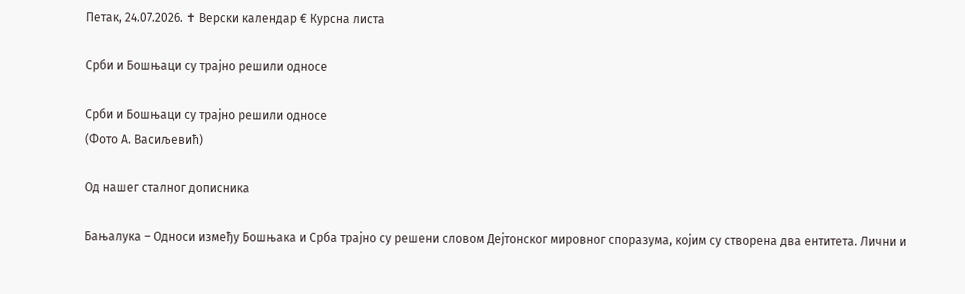Петак, 24.07.2026. ✝ Верски календар € Курсна листа

Срби и Бошњаци су трајно решили односе

Срби и Бошњаци су трајно решили односе
(Фото А. Васиљевић)

Од нашег сталног дописника

Бањалука – Односи између Бошњака и Срба трајно су решени словом Дејтонског мировног споразума, којим су створена два ентитета. Лични и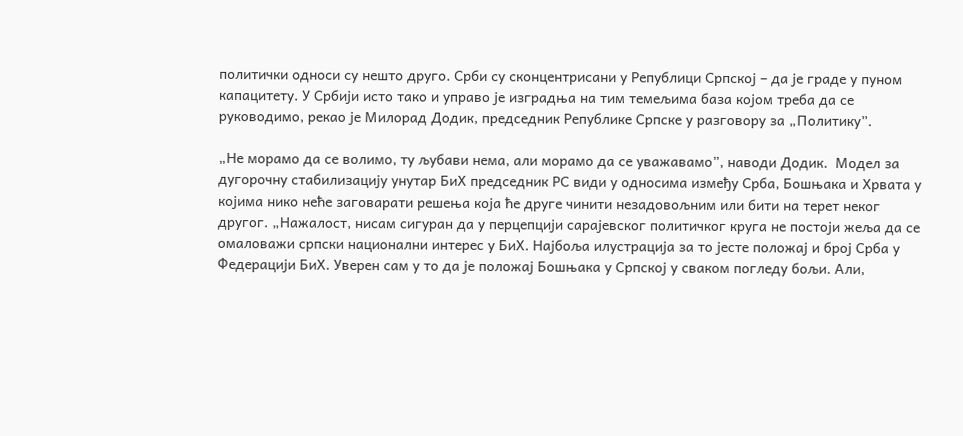политички односи су нешто друго. Срби су сконцентрисани у Републици Српској – да је граде у пуном капацитету. У Србији исто тако и управо је изградња на тим темељима база којом треба да се руководимо, рекао је Милорад Додик, председник Републике Српске у разговору за „Политику”.

„Не морамо да се волимо, ту љубави нема, али морамо да се уважавамо”, наводи Додик.  Модел за дугорочну стабилизацију унутар БиХ председник РС види у односима између Срба, Бошњака и Хрвата у којима нико неће заговарати решења која ће друге чинити незадовољним или бити на терет неког другог. „Нажалост, нисам сигуран да у перцепцији сарајевског политичког круга не постоји жеља да се омаловажи српски национални интерес у БиХ. Најбоља илустрација за то јесте положај и број Срба у Федерацији БиХ. Уверен сам у то да је положај Бошњака у Српској у сваком погледу бољи. Али,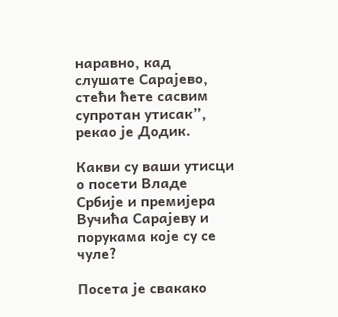наравно, кад слушате Сарајево, стећи ћете сасвим супротан утисак”, рекао је Додик.

Какви су ваши утисци о посети Владе Србије и премијера Вучића Сарајеву и порукама које су се чуле?

Посета је свакако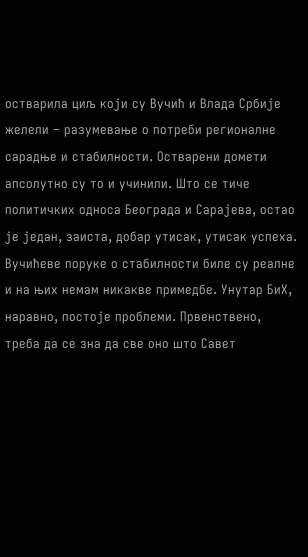остварила циљ који су Вучић и Влада Србије желели – разумевање о потреби регионалне сарадње и стабилности. Остварени домети апсолутно су то и учинили. Што се тиче политичких односа Београда и Сарајева, остао је један, заиста, добар утисак, утисак успеха. Вучићеве поруке о стабилности биле су реалне и на њих немам никакве примедбе. Унутар БиХ, наравно, постоје проблеми. Првенствено, треба да се зна да све оно што Савет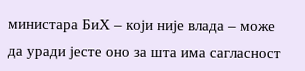министара БиХ – који није влада – може да уради јесте оно за шта има сагласност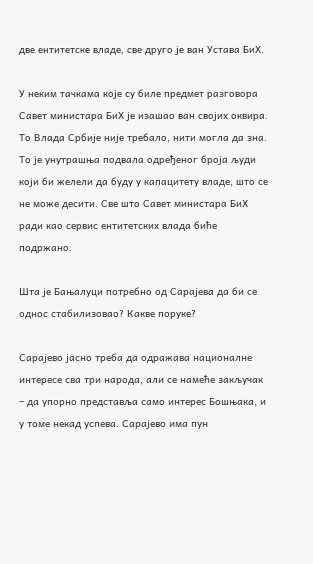две ентитетске владе, све друго је ван Устава БиХ.

У неким тачкама које су биле предмет разговора Савет министара БиХ је изашао ван својих оквира. То Влада Србије није требало, нити могла да зна. То је унутрашња подвала одређеног броја људи који би желели да буду у капацитету владе, што се не може десити. Све што Савет министара БиХ ради као сервис ентитетских влада биће подржано.

Шта је Бањалуци потребно од Сарајева да би се однос стабилизовао? Какве поруке?

Сарајево јасно треба да одражава националне интересе сва три народа, али се намеће закључак – да упорно представља само интерес Бошњака, и у томе некад успева. Сарајево има пун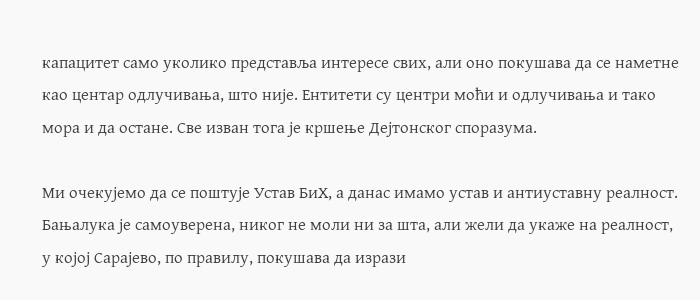капацитет само уколико представља интересе свих, али оно покушава да се наметне као центар одлучивања, што није. Ентитети су центри моћи и одлучивања и тако мора и да остане. Све изван тога је кршење Дејтонског споразума.

Ми очекујемо да се поштује Устав БиХ, а данас имамо устав и антиуставну реалност. Бањалука је самоуверена, никог не моли ни за шта, али жели да укаже на реалност, у којој Сарајево, по правилу, покушава да изрази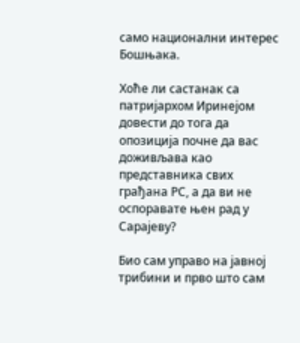само национални интерес Бошњака.

Хоће ли састанак са патријархом Иринејом довести до тога да опозиција почне да вас доживљава као представника свих грађана РС, а да ви не оспоравате њен рад у Сарајеву?

Био сам управо на јавној трибини и прво што сам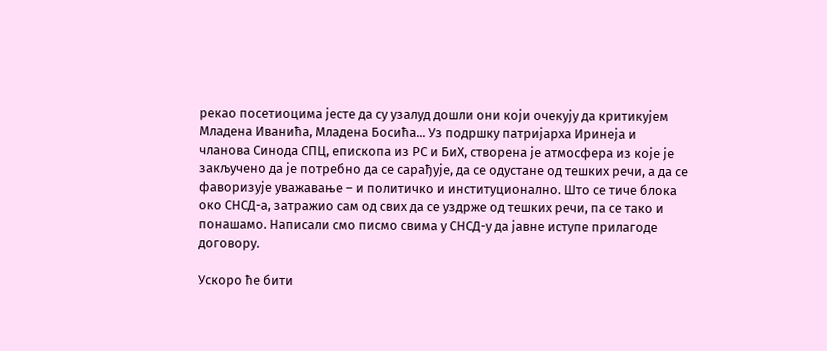рекао посетиоцима јесте да су узалуд дошли они који очекују да критикујем Младена Иванића, Младена Босића... Уз подршку патријарха Иринеја и чланова Синода СПЦ, епископа из РС и БиХ, створена је атмосфера из које је закључено да је потребно да се сарађује, да се одустане од тешких речи, а да се фаворизује уважавање – и политичко и институционално. Што се тиче блока око СНСД-а, затражио сам од свих да се уздрже од тешких речи, па се тако и понашамо. Написали смо писмо свима у СНСД-у да јавне иступе прилагоде договору.

Ускоро ће бити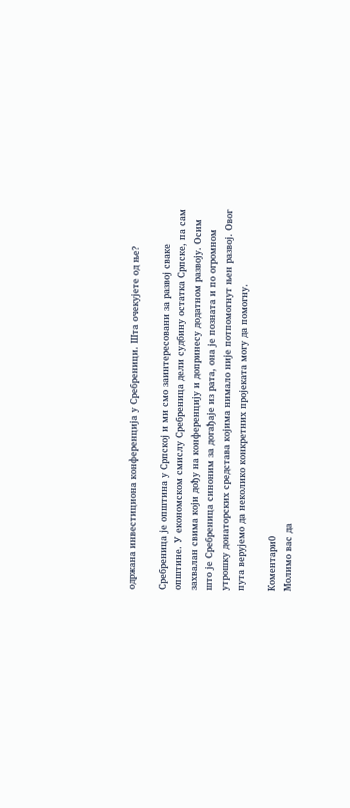одржана инвестициона конференција у Сребреници. Шта очекујете од ње?

Сребреница је општина у Српској и ми смо заинтересовани за развој сваке општине. У економском смислу Сребреница дели судбину остатка Српске, па сам захвалан свима који дођу на конференцију и допринесу додатном развоју. Осим што је Сребреница синоним за догађаје из рата, она је позната и по огромном утрошку донаторских средстава којима нимало није потпомогнут њен развој. Овог пута верујемо да неколико конкретних пројеката могу да помогну.

Коментари0
Молимо вас да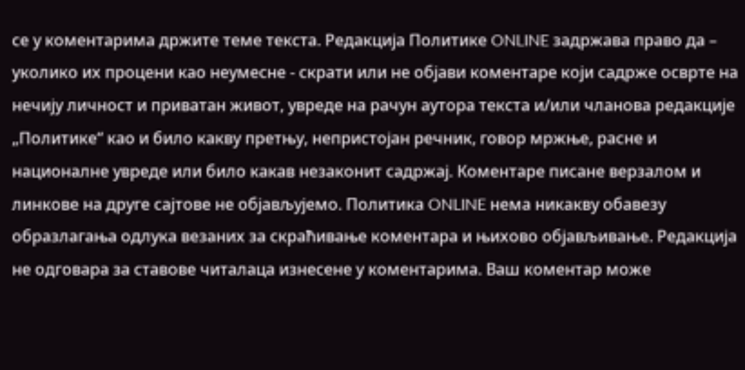се у коментарима држите теме текста. Редакција Политике ONLINE задржава право да – уколико их процени као неумесне - скрати или не објави коментаре који садрже осврте на нечију личност и приватан живот, увреде на рачун аутора текста и/или чланова редакције „Политике“ као и било какву претњу, непристојан речник, говор мржње, расне и националне увреде или било какав незаконит садржај. Коментаре писане верзалом и линкове на друге сајтове не објављујемо. Политика ONLINE нема никакву обавезу образлагања одлука везаних за скраћивање коментара и њихово објављивање. Редакција не одговара за ставове читалаца изнесене у коментарима. Ваш коментар може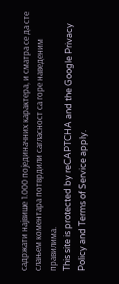садржати највише 1.000 појединачних карактера, и сматра се да сте слањем коментара потврдили сагласност са горе наведеним правилима.
This site is protected by reCAPTCHA and the Google Privacy Policy and Terms of Service apply.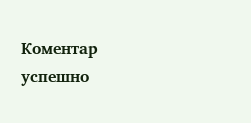Комeнтар успeшно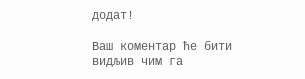додат!

Ваш комeнтар ћe бити видљив чим га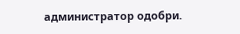администратор одобри.